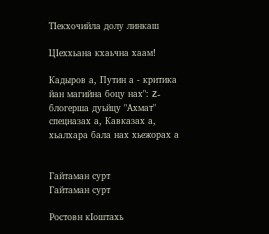ТIекхочийла долу линкаш

ЦIеххьана кхаьчна хаам!

Кадыров а, Путин а - критика йан магийна боцу нах": Z-блогерша дуьйцу "Ахмат" спецназах а, Кавказах а, хьалхара бала нах хьежорах а


Гайтаман сурт
Гайтаман сурт

Ростовн кӀоштахь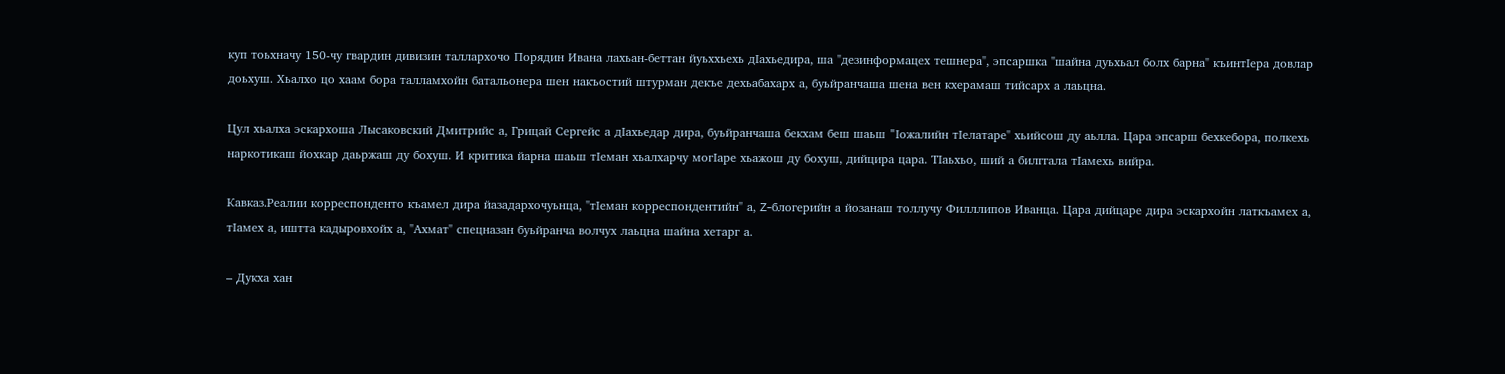куп тоьхначу 150-чу гвардин дивизин таллархочо Порядин Ивана лахьан-беттан йуьххьехь дӀахьедира, ша "дезинформацех тешнера", эпсаршка "шайна дуьхьал болх барна" къинтIера довлар доьхуш. Хьалхо цо хаам бора талламхойн батальонера шен накъостий штурман декъе дехьабахарх а, буьйранчаша шена вен кхерамаш тийсарх а лаьцна.

Цул хьалха эскархоша Лысаковский Дмитрийс а, Грицай Сергейс а дӀахьедар дира, буьйранчаша бекхам беш шаьш "Iожалийн тIелатаре" хьийсош ду аьлла. Цара эпсарш бехкебора, полкехь наркотикаш йохкар даьржаш ду бохуш. И критика йарна шаьш тIеман хьалхарчу могIаре хьажош ду бохуш, дийцира цара. ТIаьхьо, ший а билггала тIамехь вийра.

Кавказ.Реалии корреспонденто къамел дира йазадархочуьнца, "тIеман корреспондентийн" а, Z-блогерийн а йозанаш толлучу Филллипов Иванца. Цара дийцаре дира эскархойн латкъамех а, тӀамех а, иштта кадыровхойх а, "Ахмат" спецназан буьйранча волчух лаьцна шайна хетарг а.

– Дукха хан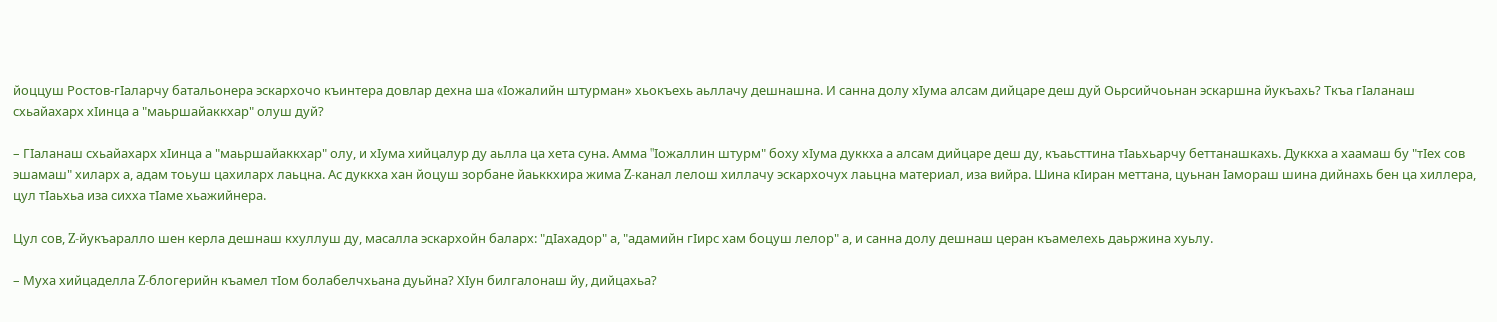йоццуш Ростов-гӀаларчу батальонера эскархочо къинтера довлар дехна ша «Iожалийн штурман» хьокъехь аьллачу дешнашна. И санна долу хIума алсам дийцаре деш дуй Оьрсийчоьнан эскаршна йукъахь? Ткъа гӀаланаш схьайахарх хIинца а "маьршайаккхар" олуш дуй?

– ГӀаланаш схьайахарх хӀинца а "маьршайаккхар" олу, и хӀума хийцалур ду аьлла ца хета суна. Амма "Iожаллин штурм" боху хIума дуккха а алсам дийцаре деш ду, къаьсттина тӀаьхьарчу беттанашкахь. Дуккха а хаамаш бу "тIех сов эшамаш" хиларх а, адам тоьуш цахиларх лаьцна. Ас дуккха хан йоцуш зорбане йаьккхира жима Z-канал лелош хиллачу эскархочух лаьцна материал, иза вийра. Шина кӀиран меттана, цуьнан Ӏамораш шина дийнахь бен ца хиллера, цул тӀаьхьа иза сихха тIаме хьажийнера.

Цул сов, Z-йукъаралло шен керла дешнаш кхуллуш ду, масалла эскархойн баларх: "дIахадор" а, "адамийн гIирс хам боцуш лелор" а, и санна долу дешнаш церан къамелехь даьржина хуьлу.

– Муха хийцаделла Z-блогерийн къамел тӀом болабелчхьана дуьйна? ХIун билгалонаш йу, дийцахьа?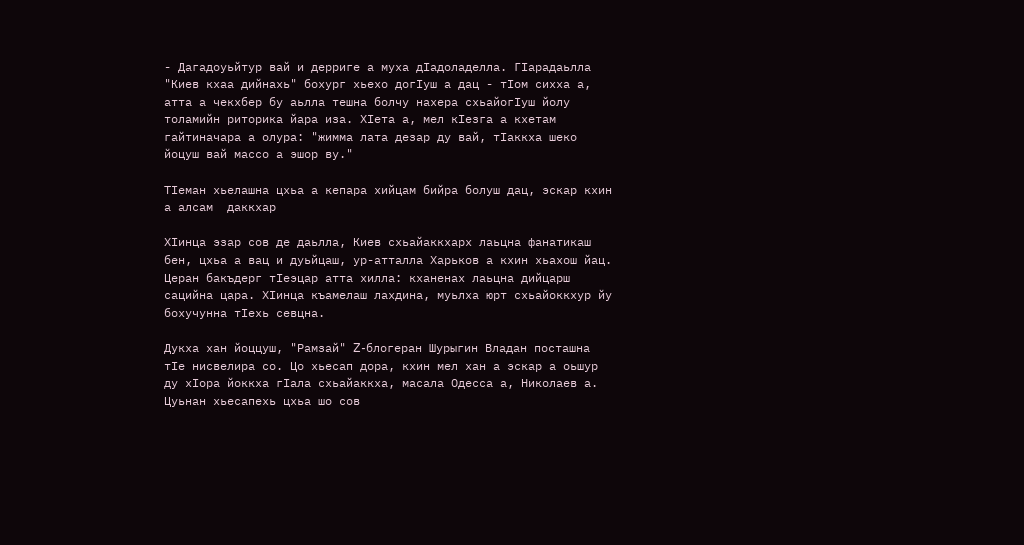- Дагадоуьйтур вай и дерриге а муха дӀадоладелла. ГӀарадаьлла "Киев кхаа дийнахь" бохург хьехо догӀуш а дац - тӀом сихха а, атта а чекхбер бу аьлла тешна болчу нахера схьайогӀуш йолу толамийн риторика йара иза. ХӀета а, мел кӀезга а кхетам гайтиначара а олура: "жимма лата дезар ду вай, тӀаккха шеко йоцуш вай массо а эшор ву."

ТӀеман хьелашна цхьа а кепара хийцам бийра болуш дац, эскар кхин а алсам  даккхар

ХӀинца эзар сов де даьлла, Киев схьайаккхарх лаьцна фанатикаш бен, цхьа а вац и дуьйцаш, ур-атталла Харьков а кхин хьахош йац. Церан бакъдерг тӀеэцар атта хилла: кханенах лаьцна дийцарш сацийна цара. ХӀинца къамелаш лахдина, муьлха юрт схьайоккхур йу бохучунна тIехь севцна.

Дукха хан йоццуш, "Рамзай" Z-блогеран Шурыгин Владан посташна тIе нисвелира со. Цо хьесап дора, кхин мел хан а эскар а оьшур ду хӀора йоккха гӀала схьайаккха, масала Одесса а, Николаев а. Цуьнан хьесапехь цхьа шо сов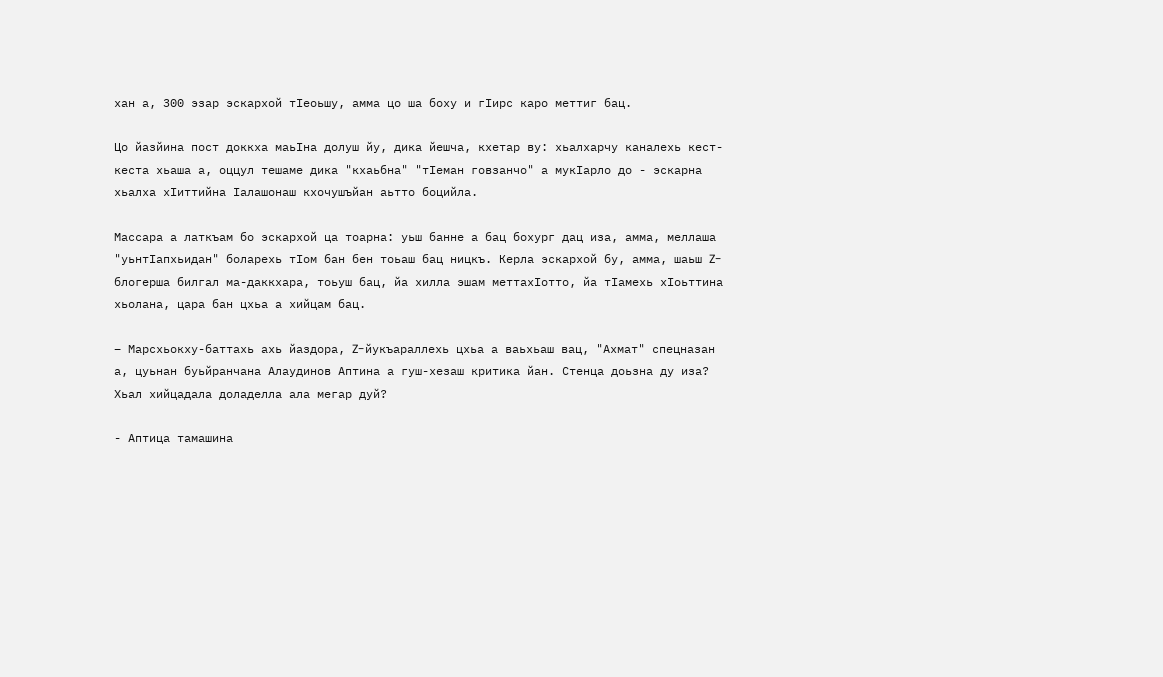хан а, 300 эзар эскархой тӀеоьшу, амма цо ша боху и гIирс каро меттиг бац.

Цо йазйина пост доккха маьIна долуш йу, дика йешча, кхетар ву: хьалхарчу каналехь кест-кеста хьаша а, оццул тешаме дика "кхаьбна" "тӀеман говзанчо" а мукӀарло до - эскарна хьалха хӀиттийна Ӏалашонаш кхочушъйан аьтто боцийла.

Массара а латкъам бо эскархой ца тоарна: уьш банне а бац бохург дац иза, амма, меллаша "уьнтIапхьидан" боларехь тIом бан бен тоьаш бац ницкъ. Керла эскархой бу, амма, шаьш Z-блогерша билгал ма-даккхара, тоьуш бац, йа хилла эшам меттахӀотто, йа тIамехь хIоьттина хьолана, цара бан цхьа а хийцам бац.

– Марсхьокху-баттахь ахь йаздора, Z-йукъараллехь цхьа а ваьхьаш вац, "Ахмат" спецназан а, цуьнан буьйранчана Алаудинов Аптина а гуш-хезаш критика йан. Стенца доьзна ду иза? Хьал хийцадала доладелла ала мегар дуй?

- Аптица тамашина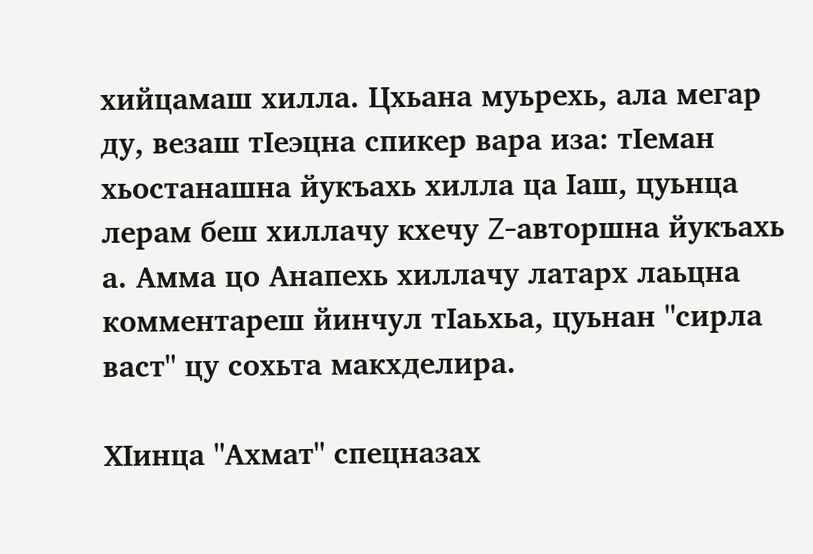хийцамаш хилла. Цхьана муьрехь, ала мегар ду, везаш тIеэцна спикер вара иза: тIеман хьостанашна йукъахь хилла ца Ӏаш, цуьнца лерам беш хиллачу кхечу Z-авторшна йукъахь а. Амма цо Анапехь хиллачу латарх лаьцна комментареш йинчул тӀаьхьа, цуьнан "сирла васт" цу сохьта макхделира.

ХӀинца "Ахмат" спецназах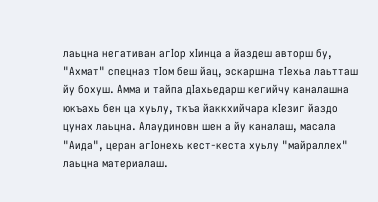лаьцна негативан агӀор хIинца а йаздеш авторш бу, "Ахмат" спецназ тӀом беш йац, эскаршна тӀехьа лаьтташ йу бохуш. Амма и тайпа дӀахьедарш кегийчу каналашна юкъахь бен ца хуьлу, ткъа йаккхийчара кӀезиг йаздо цунах лаьцна. Алаудиновн шен а йу каналаш, масала "Аида", церан агIонехь кест-кеста хуьлу "майраллех" лаьцна материалаш.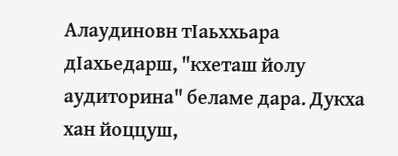Алаудиновн тӀаьххьара дӀахьедарш, "кхеташ йолу аудиторина" беламе дара. Дукха хан йоццуш,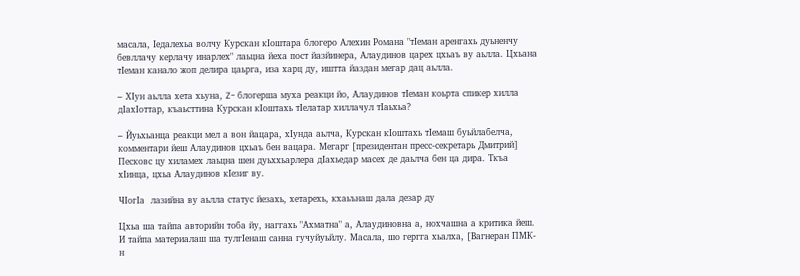масала, Ӏедалехьа волчу Курскан кӀоштара блогеро Алехин Романа "тӀеман аренгахь дуьненчу бевллачу керлачу инарлех" лаьцна йеха пост йазйинера, Алаудинов царех цхьаъ ву аьлла. Цхьана тӀеман канало жоп делира цаьрга, иза харц ду, иштта йаздан мегар дац аьлла.

– ХIун аьлла хета хьуна, Z- блогерша муха реакци йо, Алаудинов тIеман коьрта спикер хилла дIахIоттар, къаьсттина Курскан кIоштахь тIелатар хиллачул тӀаьхьа?

– Йуьхьанца реакци мел а вон йацара, хӀунда аьлча, Курскан кӀоштахь тӀемаш буьйлабелча, комментари йеш Алаудинов цхьаъ бен вацара. Мегарг [президентан пресс-секретарь Дмитрий] Песковс цу хиламех лаьцна шен дуьххьарлера дӀахьедар масех де даьлча бен ца дира. Ткъа хӀинца, цхьа Алаудинов кIезиг ву.

ЧIогIа  лазийна ву аьлла статус йезахь, хетарехь, кхаьънаш дала дезар ду

Цхьа ша тайпа авторийн тоба йу, наггахь "Ахматна" а, Алаудиновна а, нохчашна а критика йеш. И тайпа материалаш ша тулгӀенаш санна гучуйуьйлу. Масала, шо гергга хьалха, [Вагнеран ПМК-н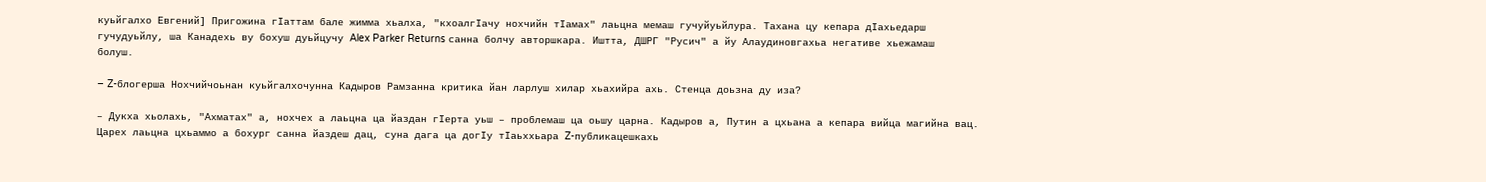куьйгалхо Евгений] Пригожина гӀаттам бале жимма хьалха, "кхоалгӀачу нохчийн тӀамах" лаьцна мемаш гучуйуьйлура. Тахана цу кепара дӀахьедарш гучудуьйлу, ша Канадехь ву бохуш дуьйцучу Alex Parker Returns санна болчу авторшкара. Иштта, ДШРГ "Русич" а йу Алаудиновгахьа негативе хьежамаш болуш.

– Z-блогерша Нохчийчоьнан куьйгалхочунна Кадыров Рамзанна критика йан ларлуш хилар хьахийра ахь. Стенца доьзна ду иза?

– Дукха хьолахь, "Ахматах" а, нохчех а лаьцна ца йаздан гӀерта уьш – проблемаш ца оьшу царна. Кадыров а, Путин а цхьана а кепара вийца магийна вац. Царех лаьцна цхьаммо а бохург санна йаздеш дац, суна дага ца догӀу тӀаьххьара Z-публикацешкахь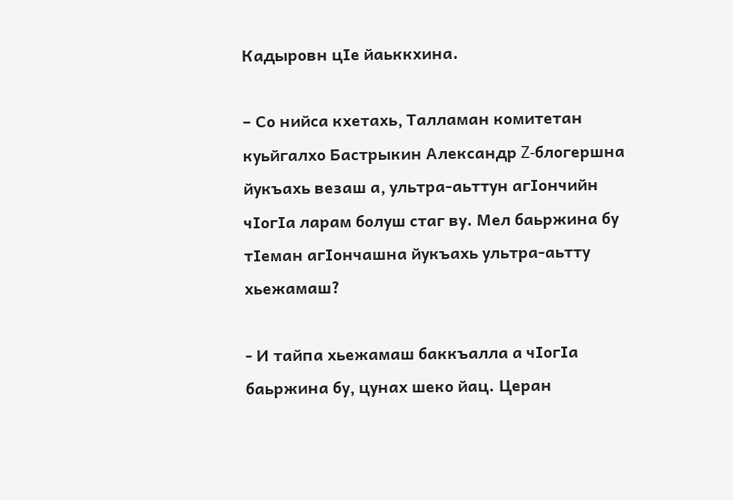Кадыровн цӀе йаьккхина.

– Со нийса кхетахь, Талламан комитетан куьйгалхо Бастрыкин Александр Z-блогершна йукъахь везаш а, ультра-аьттун агIончийн чIогIа ларам болуш стаг ву. Мел баьржина бу тӀеман агӀончашна йукъахь ультра-аьтту хьежамаш?

- И тайпа хьежамаш баккъалла а чӀогӀа баьржина бу, цунах шеко йац. Церан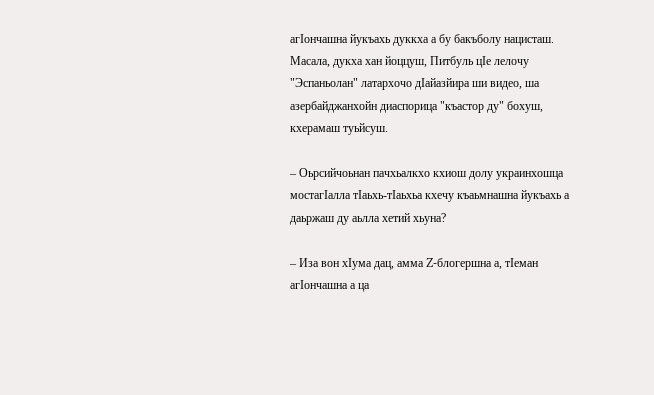агIончашна йукъахь дуккха а бу бакъболу нацисташ. Масала, дукха хан йоццуш, Питбуль цIе лелочу "Эспаньолан" латархочо дӀайазйира ши видео, ша азербайджанхойн диаспорица "къастор ду" бохуш, кхерамаш туьйсуш.

– Оьрсийчоьнан пачхьалкхо кхиош долу украинхошца мостагӀалла тӀаьхь-тӀаьхьа кхечу къаьмнашна йукъахь а даьржаш ду аьлла хетий хьуна?

– Иза вон хIума дац, амма Z-блогершна а, тӀеман агӀончашна а ца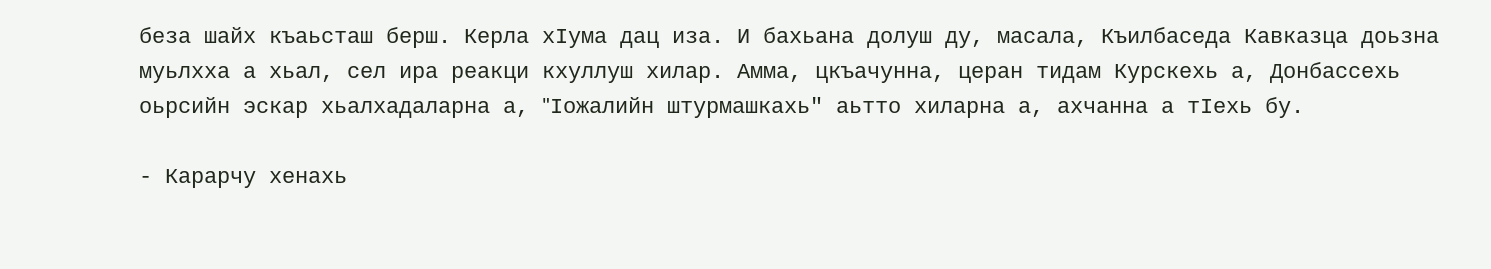беза шайх къаьсташ берш. Керла хӀума дац иза. И бахьана долуш ду, масала, Къилбаседа Кавказца доьзна муьлхха а хьал, сел ира реакци кхуллуш хилар. Амма, цкъачунна, церан тидам Курскехь а, Донбассехь оьрсийн эскар хьалхадаларна а, "Iожалийн штурмашкахь" аьтто хиларна а, ахчанна а тӀехь бу.

- Карарчу хенахь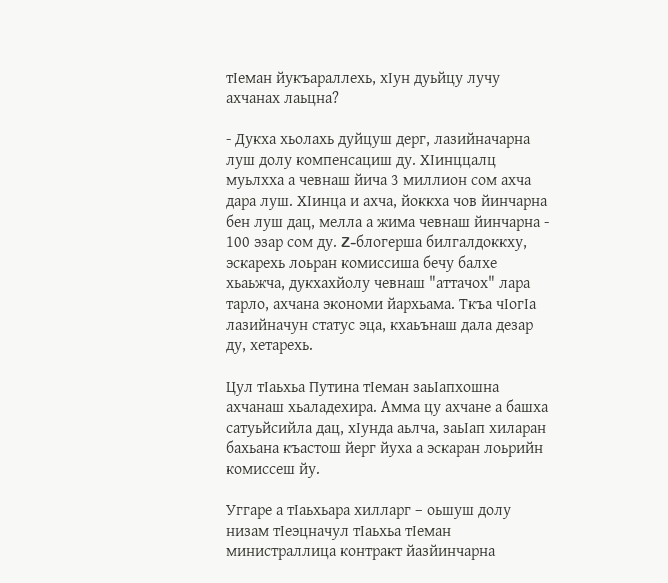тӀеман йукъараллехь, хIун дуьйцу лучу ахчанах лаьцна?

- Дукха хьолахь дуйцуш дерг, лазийначарна луш долу компенсациш ду. ХӀинццалц муьлхха а чевнаш йича 3 миллион сом ахча дара луш. ХӀинца и ахча, йоккха чов йинчарна бен луш дац, мелла а жима чевнаш йинчарна - 100 эзар сом ду. Z-блогерша билгалдоккху, эскарехь лоьран комиссиша бечу балхе хьаьжча, дукхахйолу чевнаш "аттачох" лара тарло, ахчана экономи йархьама. Ткъа чIогIа лазийначун статус эца, кхаьънаш дала дезар ду, хетарехь.

Цул тӀаьхьа Путина тIеман заьӀапхошна ахчанаш хьаладехира. Амма цу ахчане а башха сатуьйсийла дац, хӀунда аьлча, заьӀап хиларан бахьана къастош йерг йуха а эскаран лоьрийн комиссеш йу.

Уггаре а тӀаьхьара хилларг – оьшуш долу низам тӀеэцначул тӀаьхьа тӀеман министраллица контракт йазйинчарна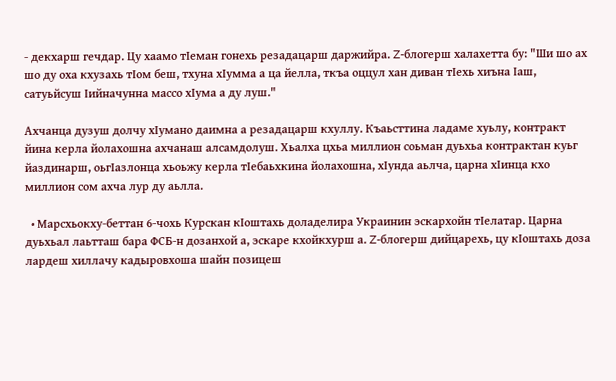- декхарш гечдар. Цу хаамо тӀеман гонехь резадацарш даржийра. Z-блогерш халахетта бу: "Ши шо ах шо ду оха кхузахь тIом беш, тхуна хӀумма а ца йелла, ткъа оццул хан диван тӀехь хиъна Ӏаш, сатуьйсуш Ӏийначунна массо хIума а ду луш."

Ахчанца дузуш долчу хIумано даимна а резадацарш кхуллу. Къаьсттина ладаме хуьлу, контракт йина керла йолахошна ахчанаш алсамдолуш. Хьалха цхьа миллион соьман дуьхьа контрактан куьг йаздинарш, оьгӀазлонца хьоьжу керла тIебаьхкина йолахошна, хIунда аьлча, царна хIинца кхо миллион сом ахча лур ду аьлла.

  • Марсхьокху-беттан 6-чохь Курскан кӀоштахь доладелира Украинин эскархойн тӀелатар. Царна дуьхьал лаьтташ бара ФСБ-н дозанхой а, эскаре кхойкхурш а. Z-блогерш дийцарехь, цу кIоштахь доза лардеш хиллачу кадыровхоша шайн позицеш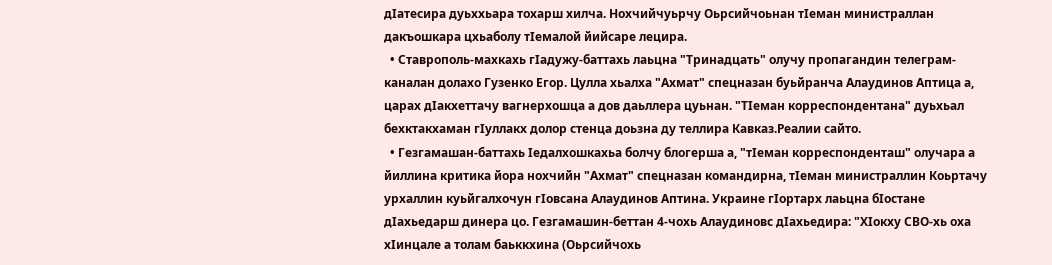дӀатесира дуьххьара тохарш хилча. Нохчийчуьрчу Оьрсийчоьнан тӀеман министраллан дакъошкара цхьаболу тӀемалой йийсаре лецира.
  • Ставрополь-махкахь гIадужу-баттахь лаьцна "Тринадцать" олучу пропагандин телеграм-каналан долахо Гузенко Егор. Цулла хьалха "Ахмат" спецназан буьйранча Алаудинов Аптица а, царах дӀакхеттачу вагнерхошца а дов даьллера цуьнан. "ТӀеман корреспондентана" дуьхьал бехктакхаман гӀуллакх долор стенца доьзна ду теллира Кавказ.Реалии сайто.
  • Гезгамашан-баттахь Iедалхошкахьа болчу блогерша а, "тIеман корреспонденташ" олучара а йиллина критика йора нохчийн "Ахмат" спецназан командирна, тIеман министраллин Коьртачу урхаллин куьйгалхочун гIовсана Алаудинов Аптина. Украине гIортарх лаьцна бIостане дIахьедарш динера цо. Гезгамашин-беттан 4-чохь Алаудиновс дIахьедира: "ХIокху СВО-хь оха хIинцале а толам баьккхина (Оьрсийчохь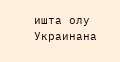ишта олу Украинана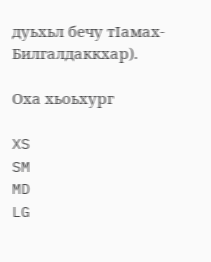дуьхьл бечу тIамах- Билгалдаккхар).

Оха хьоьхург

XS
SM
MD
LG